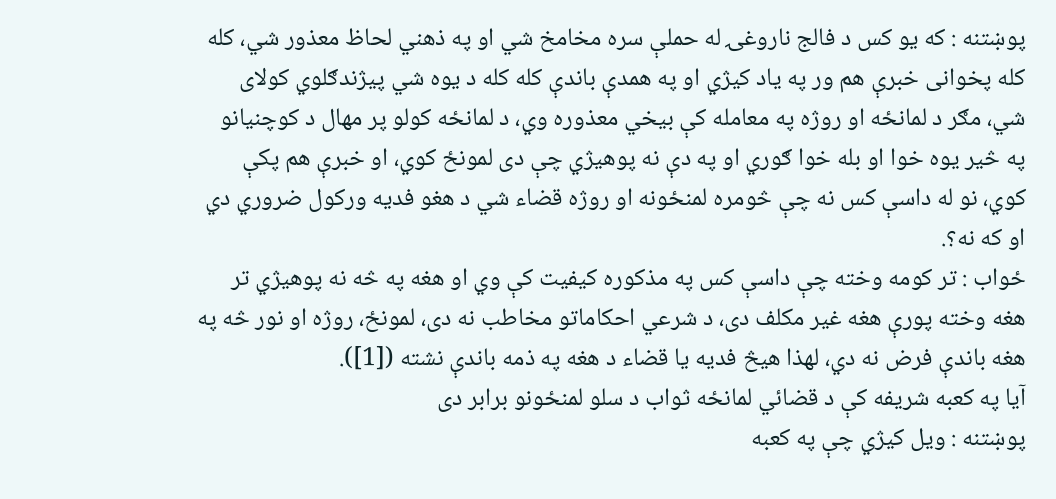پوښتنه : که يو کس د فالج ناروغۍ له حملې سره مخامخ شي او په ذهني لحاظ معذور شي، کله کله پخوانى خبرې هم ور په ياد کيژي او په همدې باندې کله کله د يوه شي پيژندګلوي کولاى شي، مګر د لمانځه او روژه په معامله کې بيخي معذوره وي، د لمانځه کولو پر مهال د کوچنيانو په څير يوه خوا او بله خوا ګوري او په دې نه پوهيژي چې دى لمونځ کوي، او خبرې هم پکې کوي، نو له داسې کس نه چې څومره لمنځونه او روژه قضاء شي د هغو فديه ورکول ضروري دي او که نه؟.
ځواب : تر کومه وخته چې داسې کس په مذکوره کيفيت کې وي او هغه په څه نه پوهيژي تر هغه وخته پورې هغه غير مکلف دى، د شرعي احکاماتو مخاطب نه دى، لمونځ، روژه او نور څه په هغه باندې فرض نه دي، لهذا هيڅ فديه يا قضاء د هغه په ذمه باندې نشته ([1]).
آيا په کعبه شريفه کې د قضائي لمانځه ثواب د سلو لمنځونو برابر دى
پوښتنه : ويل کيژي چې په کعبه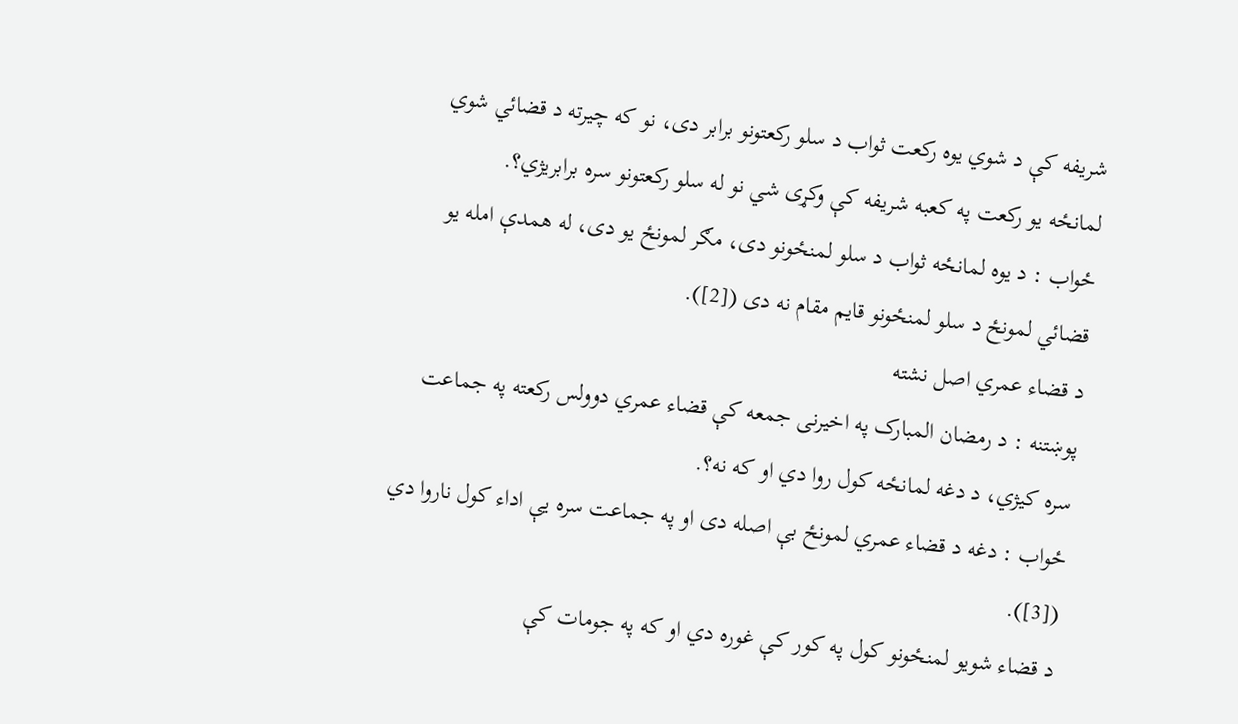شريفه کې د شوي يوه رکعت ثواب د سلو رکعتونو برابر دى، نو که چيرته د قضائي شوي لمانځه يو رکعت په کعبه شريفه کې وکړى شي نو له سلو رکعتونو سره برابريژي؟.
ځواب : د يوه لمانځه ثواب د سلو لمنځونو دى، مګر لمونځ يو دى، له همدې امله يو قضائي لمونځ د سلو لمنځونو قايم مقام نه دى ([2]).
د قضاء عمري اصل نشته
پوښتنه : د رمضان المبارک په اخيرنى جمعه کې قضاء عمري دوولس رکعته په جماعت سره کيژي، د دغه لمانځه کول روا دي او که نه؟.
ځواب : دغه د قضاء عمري لمونځ بې اصله دى او په جماعت سره يې اداء کول ناروا دي ([3]).
د قضاء شويو لمنځونو کول په کور کې غوره دي او که په جومات کې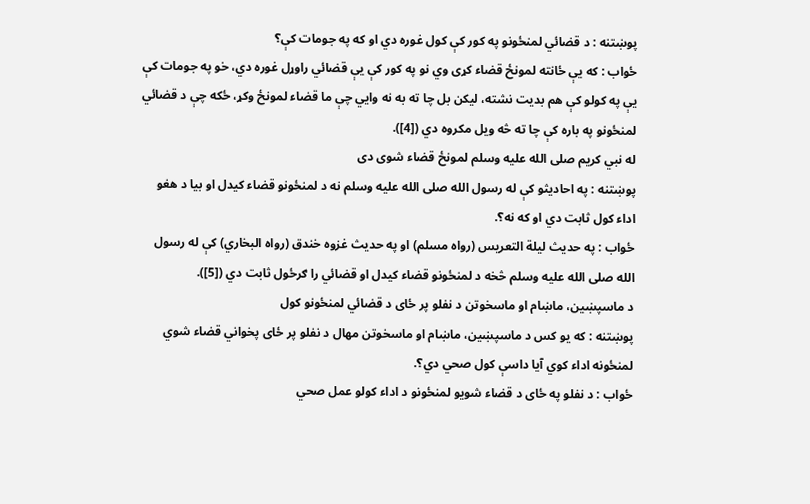پوښتنه : د قضائي لمنځونو په کور کې کول غوره دي او که په جومات کې؟
ځواب : که يې ځانته لمونځ قضاء کړى وي نو په کور کې يې قضائي راوړل غوره دي، خو په جومات کې يې په کولو کې هم بديت نشته، ليکن بل چا ته به نه وايي چې ما قضاء لمونځ وکړ، ځکه چې د قضائي لمنځونو په باره کې چا ته څه ويل مکروه دي ([4]).
له نبي کريم صلی الله علیه وسلم لمونځ قضاء شوى دى
پوښتنه : په احاديثو کې له رسول الله صلی الله علیه وسلم نه د لمنځونو قضاء کيدل او بيا د هغو اداء کول ثابت دي او که نه؟.
ځواب : په حديث ليلة التعريس (رواه مسلم) او په حديث غزوه خندق (رواه البخاري) کې له رسول الله صلی الله علیه وسلم څخه د لمنځونو قضاء کيدل او قضائي را ګرځول ثابت دي ([5]).
د ماسپښين، ماښام او ماسخوتن د نفلو پر ځاى د قضائي لمنځونو کول
پوښتنه : که يو کس د ماسپښين، ماښام او ماسخوتن مهال د نفلو پر ځاى پخواني قضاء شوي لمنځونه اداء کوي آيا داسې کول صحي دي؟.
ځواب : د نفلو په ځاى د قضاء شويو لمنځونو د اداء کولو عمل صحي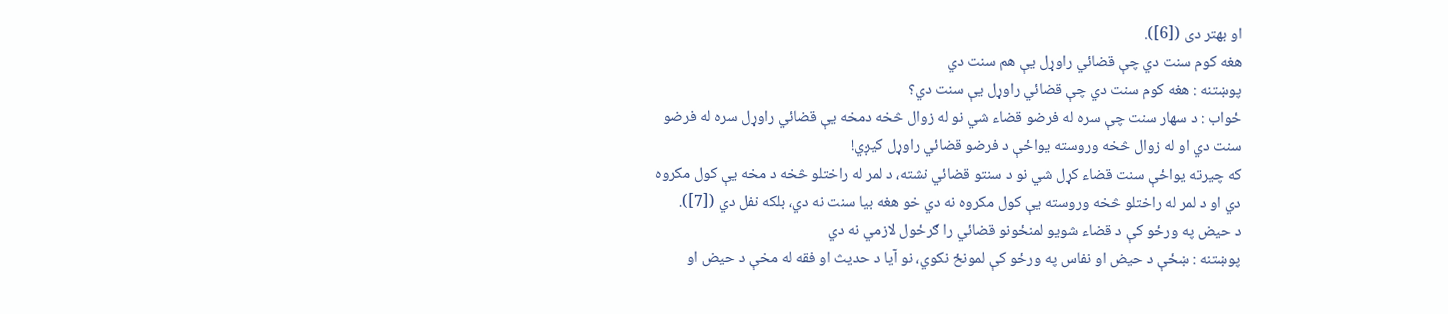او بهتر دى ([6]).
هغه کوم سنت دي چې قضائي راوړل يې هم سنت دي
پوښتنه : هغه کوم سنت دي چې قضائي راوړل يې سنت دي؟
ځواب : د سهار سنت چې سره له فرضو قضاء شي نو له زوال څخه دمخه يې قضائي راوړل سره له فرضو سنت دي او له زوال څخه وروسته يواځې د فرضو قضائي راوړل کيږي!
که چيرته يواځې سنت قضاء کړل شي نو د سنتو قضائي نشته، د لمر له راختلو څخه د مخه يې کول مکروه دي او د لمر له راختلو څخه وروسته يې کول مکروه نه دي خو هغه بيا سنت نه دي، بلکه نفل دي ([7]).
د حيض په ورځو کې د قضاء شويو لمنځونو قضائي را ګرځول لازمي نه دي
پوښتنه : ښځې د حيض او نفاس په ورځو کې لمونځ نکوي، نو آيا د حديث او فقه له مخې د حيض او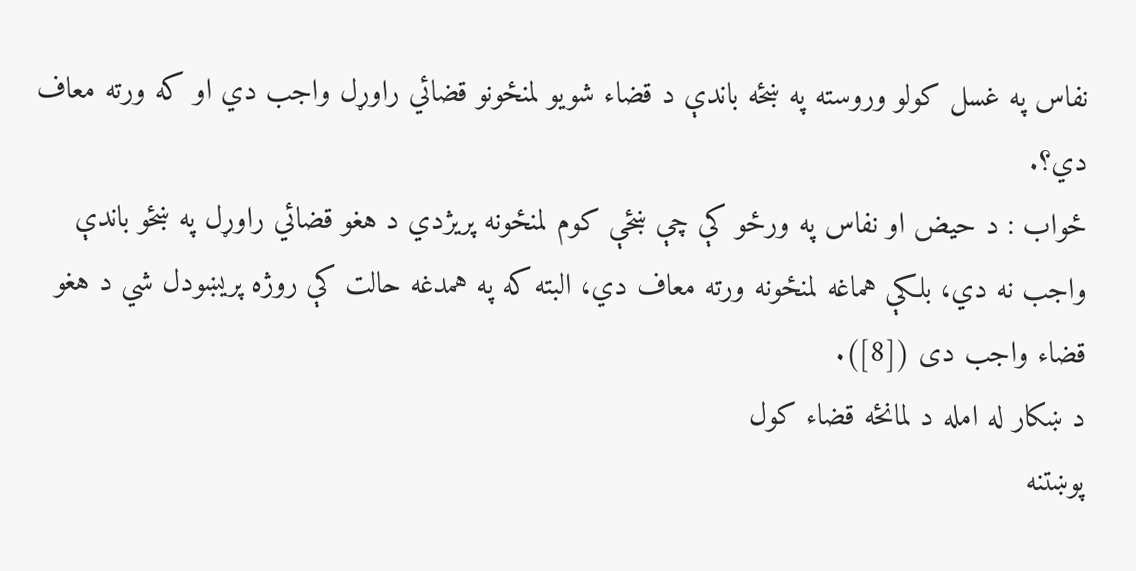نفاس په غسل کولو وروسته په ښځه باندې د قضاء شويو لمنځونو قضائي راوړل واجب دي او که ورته معاف دي؟.
ځواب : د حيض او نفاس په ورځو کې چې ښځې کوم لمنځونه پريژدي د هغو قضائي راوړل په ښځو باندې واجب نه دي، بلکې هماغه لمنځونه ورته معاف دي، البته که په همدغه حالت کې روژه پريښودل شي د هغو قضاء واجب دى ([8]).
د ښکار له امله د لمانځه قضاء کول
پوښتنه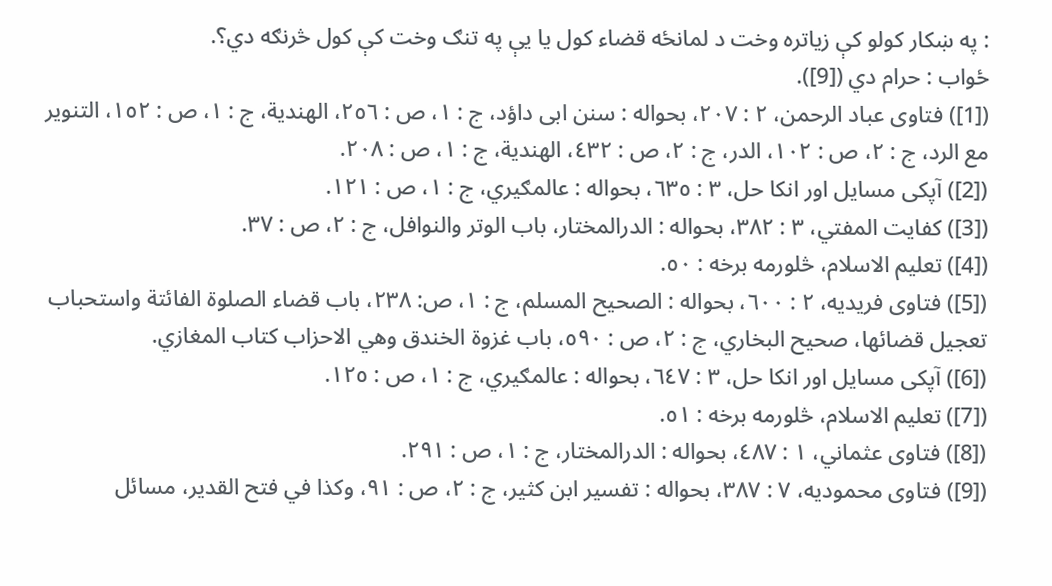: په ښکار کولو کې زياتره وخت د لمانځه قضاء کول يا يې په تنګ وخت کې کول څرنګه دي؟.
ځواب : حرام دي ([9]).
([1]) فتاوى عباد الرحمن، ٢ : ٢٠٧، بحواله : سنن ابى داؤد، ج : ١، ص : ٢٥٦، الهندية، ج : ١، ص : ١٥٢، التنوير مع الرد، ج : ٢، ص : ١٠٢، الدر، ج : ٢، ص : ٤٣٢، الهندية، ج : ١، ص : ٢٠٨.
([2]) آپکى مسايل اور انکا حل، ٣ : ٦٣٥، بحواله : عالمګيري، ج : ١، ص : ١٢١.
([3]) کفايت المفتي، ٣ : ٣٨٢، بحواله : الدرالمختار، باب الوتر والنوافل، ج : ٢، ص : ٣٧.
([4]) تعليم الاسلام، څلورمه برخه : ٥٠.
([5]) فتاوى فريديه، ٢ : ٦٠٠، بحواله : الصحيح المسلم، ج : ١، ص: ٢٣٨، باب قضاء الصلوة الفائتة واستحباب تعجيل قضائها، صحيح البخاري، ج : ٢، ص : ٥٩٠، باب غزوة الخندق وهي الاحزاب کتاب المغازي.
([6]) آپکى مسايل اور انکا حل، ٣ : ٦٤٧، بحواله : عالمګيري، ج : ١، ص : ١٢٥.
([7]) تعليم الاسلام، څلورمه برخه : ٥١.
([8]) فتاوى عثماني، ١ : ٤٨٧، بحواله : الدرالمختار، ج : ١، ص : ٢٩١.
([9]) فتاوى محموديه، ٧ : ٣٨٧، بحواله : تفسير ابن کثير، ج : ٢، ص : ٩١، وکذا في فتح القدير، مسائل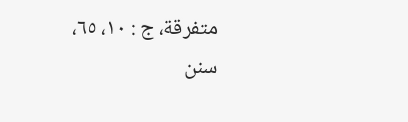متفرقة، ج : ١٠، ٦٥، سنن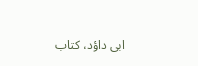ابى داؤد، کتاب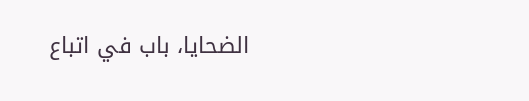الضحايا، باب في اتباع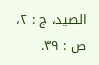الصيد، ج : ٢، ص : ٣٩.